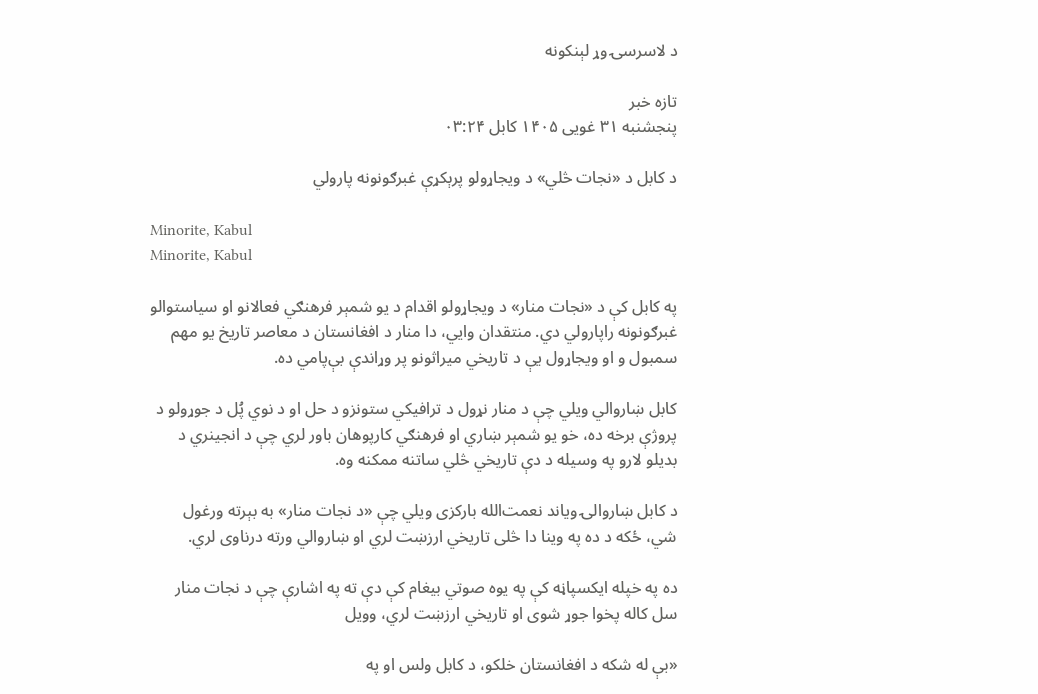د لاسرسۍ وړ لېنکونه

تازه خبر
پنجشنبه ۳۱ غویی ۱۴۰۵ کابل ۰۳:۲۴

د کابل د «نجات څلي» د ویجاړولو پرېکړې غبرګونونه پارولي

Minorite, Kabul
Minorite, Kabul

په کابل کې د «نجات منار» د ویجاړولو اقدام د یو شمېر فرهنګي فعالانو او سیاستوالو غبرګونونه راپارولي دي. منتقدان وایي، دا منار د افغانستان د معاصر تاریخ یو مهم سمبول و او ویجاړول یې د تاریخي میراثونو پر وړاندې بې‌پامي ده.

کابل ښاروالي ویلي چې د منار نړول د ترافیکي ستونزو د حل او د نوي پُل د جوړولو د پروژې برخه ده، خو یو شمېر ښاري او فرهنګي کارپوهان باور لري چې د انجینري د بدیلو لارو په وسیله د دې تاریخي څلي ساتنه ممکنه وه.

د کابل ښاروالۍ ویاند نعمت‌الله بارکزی ویلي چې «د نجات منار» به بېرته ورغول شي، ځکه د ده په وینا دا څلی تاریخي ارزښت لري او ښاروالي ورته درناوی لري.

ده په خپله ایکسپاڼه کې په یوه صوتي بیغام کې دې ته په اشارې چې د نجات منار سل کاله پخوا جوړ شوی او تاریخي ارزښت لري، وویل

«بې له شکه د افغانستان خلکو، د کابل ولس او په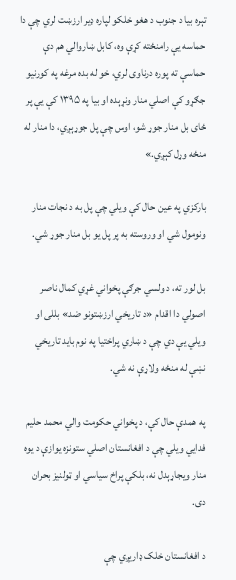تېره بیا د جنوب د هغو خلکو لپاره ډیر ارزښت لري چې دا حماسه یې رامنځته کړې وه، کابل ښاروالي هم دې حماسې ته پوره درناوی لري، خو له بده مرغه په کورنیو جګړو کې اصلي منار ونړېده او بیا په ۱۳۹۵ کې یې پر ځای بل منار جوړ شو، اوس چې پل جوړېږي، دا منار له منځه وړل کېږي.»

بارکزي په عین حال کې ویلي چې پل به د نجات منار ونومول شي او وروسته به پر پل یو بل منار جوړ شي.

بل لور ته، د ولسي جرګې پخواني غړي کمال ناصر اصولي دا اقدام «د تاریخي ارزښتونو ضد» بللی او ویلي یې دي چې د ښاري پراختیا په نوم باید تاریخي نښې له منځه ولاړې نه شي.

په همدې حال کې، د پخواني حکومت والي محمد حلیم فدایي ویلي چې د افغانستان اصلي ستونزه یوازې د یوه منار ویجاړېدل نه، بلکې پراخ سیاسي او ټولنیز بحران دی.

د افغانستان خلک ډاریږي چې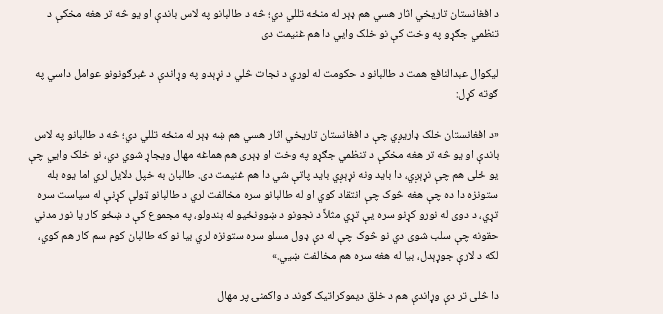د افغانستان تاریخي اثار هسي هم ډېر له منځه تللي دي؛ څه د طالبانو په لاس باندې او یو څه تر هغه مخکې د تنظمي جګړو په وخت کې نو خلک وايي دا هم غنیمت دی

لیکوال عبدالنافع همت د طالبانو د حکومت له لوري د نجات څلي د نړېدو په وړاندې د غبرګونونو عوامل داسي په ګوته کړل:

«د افغانستان خلک ډاریږي چې د افغانستان تاریخي اثار هسي هم ښه ډېر له منځه تللي دي؛ څه د طالبانو په لاس باندې او یو څه تر هغه مخکې د تنظمي جګړو په وخت او ډېری هم هماغه مهال ویجاړ شوي دي، نو خلک وايي چې یو ځلی هم چې نړېږي، دا باید ونه نړېږي باید پاتې شي دا هم غنیمت دی. طالبان به خپل دلایل لري اما یوه بله ستونزه دا ده چې هغه څوک چې انتقاد کوي او له طالبانو سره مخالفت لري د طالبانو ټولې کړنې له سیاست سره تړي، د دوی له نورو کړنو سره یې تړي مثلاً د نجونو د ښوونځیو له بندولو، په مجموع کې د ښځو کار یا نور مدني حقونه چې سلب شوی دي نو څوک چې له دې ډول مسلو سره ستونزه لري بیا نو که طالبان کوم سم کار هم کوي، لکه د لارې جوړېدل، بیا له هغه سره هم مخالفت ښيي.»

دا څلی تر دې وړاندې هم د خلق دیموکراتیک ګوند د واکمنۍ پر مهال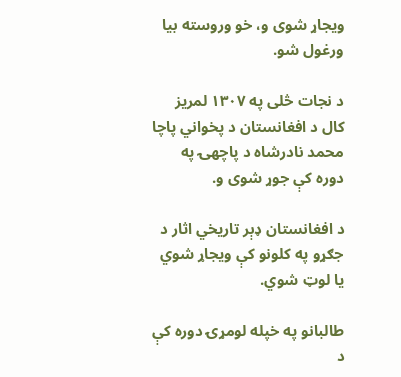ویجاړ شوی و، خو وروسته بیا ورغول شو.

د نجات څلی په ۱۳۰۷ لمریز کال د افغانستان د پخواني پاچا محمد نادرشاه د پاچهۍ په دوره کې جوړ شوی و.

د افغانستان ډېر تاریخي اثار د جګړو په کلونو کې ویجاړ شوي یا لوټ شوي.

طالبانو په خپله لومړۍ دوره کې د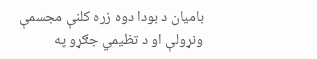بامیان د بودا دوه زره کلنې مجسمې ونړولې او د تظیمي جګړو په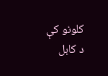کلونو کې د کابل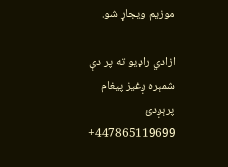موزیم ویجاړ شو.

ازادي راډیو ته پر دې شمېره ږغیز پیغام پرېږدئ 447865119699+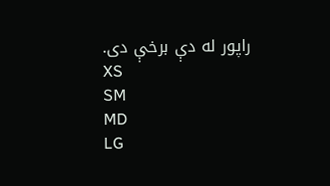راپور له دې برخې دی.
XS
SM
MD
LG